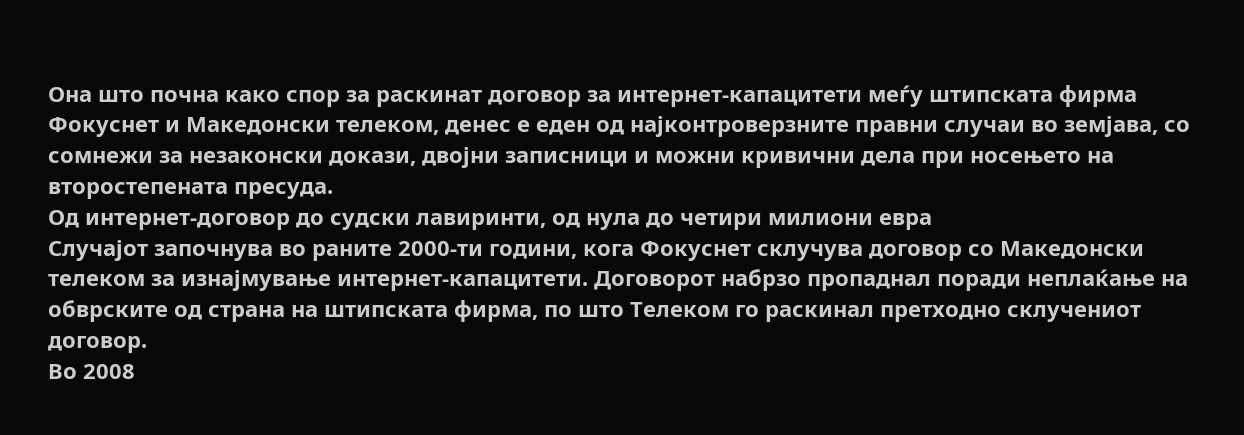Она што почна како спор за раскинат договор за интернет-капацитети меѓу штипската фирма Фокуснет и Македонски телеком, денес е еден од најконтроверзните правни случаи во земјава, со сомнежи за незаконски докази, двојни записници и можни кривични дела при носењето на второстепената пресуда.
Од интернет-договор до судски лавиринти, од нула до четири милиони евра
Случајот започнува во раните 2000-ти години, кога Фокуснет склучува договор со Македонски телеком за изнајмување интернет-капацитети. Договорот набрзо пропаднал поради неплаќање на обврските од страна на штипската фирма, по што Телеком го раскинал претходно склучениот договор.
Во 2008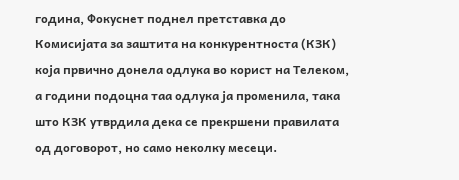година, Фокуснет поднел претставка до Комисијата за заштита на конкурентноста (КЗК) која првично донела одлука во корист на Телеком, а години подоцна таа одлука ја променила, така што КЗК утврдила дека се прекршени правилата од договорот, но само неколку месеци.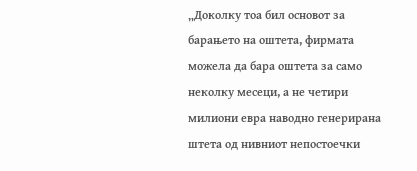„Доколку тоа бил основот за барањето на оштета, фирмата можела да бара оштета за само неколку месеци, а не четири милиони евра наводно генерирана штета од нивниот непостоечки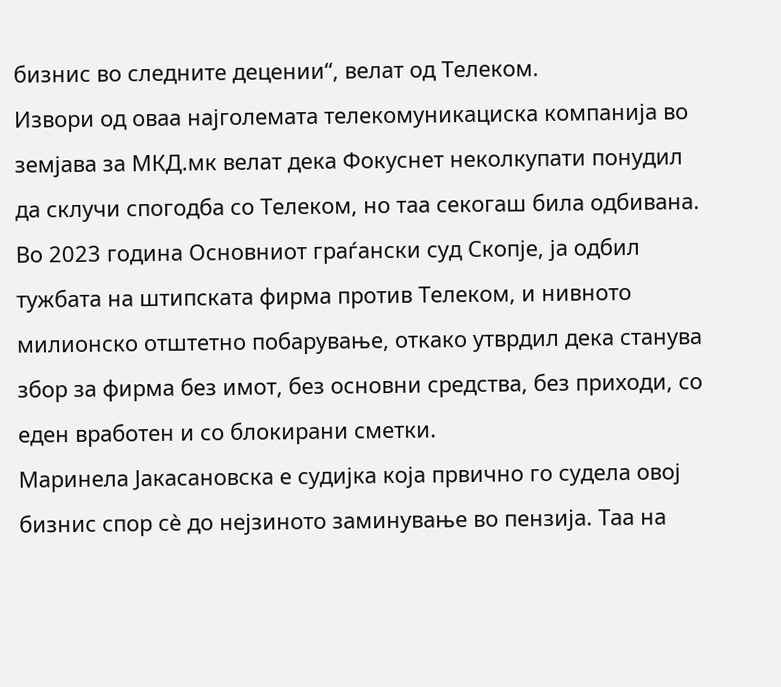бизнис во следните децении“, велат од Телеком.
Извори од оваа најголемата телекомуникациска компанија во земјава за МКД.мк велат дека Фокуснет неколкупати понудил да склучи спогодба со Телеком, но таа секогаш била одбивана.
Во 2023 година Основниот граѓански суд Скопје, ја одбил тужбата на штипската фирма против Телеком, и нивното милионско отштетно побарување, откако утврдил дека станува збор за фирма без имот, без основни средства, без приходи, со еден вработен и со блокирани сметки.
Маринела Јакасановска е судијка која првично го судела овој бизнис спор сѐ до нејзиното заминување во пензија. Таа на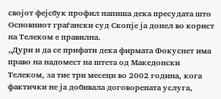својот фејсбук профил напиша дека пресудата што Основниот граѓански суд Скопје ја донел во корист на Телеком е правилна.
„Дури и да се прифати дека фирмата Фокуснет има право на надомест на штета од Македонски Телеком, за тие три месеци во 2002 година, кога фактички не ја добивала договорената услуга,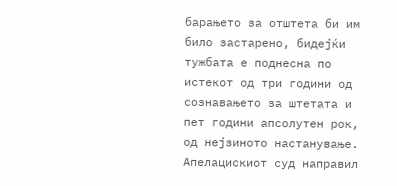барањето за отштета би им било застарено, бидејќи тужбата е поднесна по истекот од три години од сознавањето за штетата и пет години апсолутен рок, од нејзиното настанување. Апелацискиот суд направил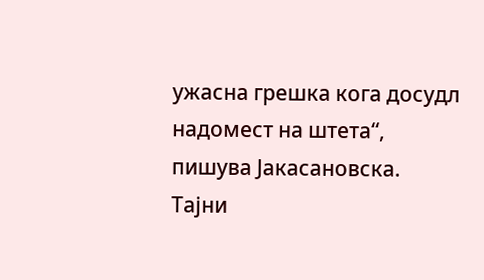ужасна грешка кога досудл надомест на штета“, пишува Јакасановска.
Тајни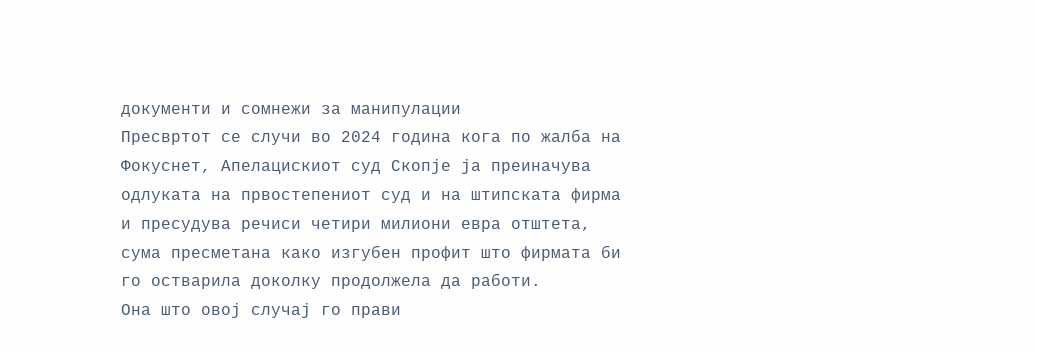документи и сомнежи за манипулации
Пресвртот се случи во 2024 година кога по жалба на Фокуснет, Апелацискиот суд Скопје ја преиначува одлуката на првостепениот суд и на штипската фирма и пресудува речиси четири милиони евра отштета, сума пресметана како изгубен профит што фирмата би го остварила доколку продолжела да работи.
Она што овој случај го прави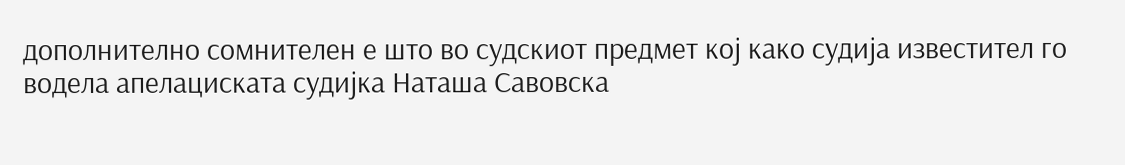дополнително сомнителен е што во судскиот предмет кој како судија известител го водела апелациската судијка Наташа Савовска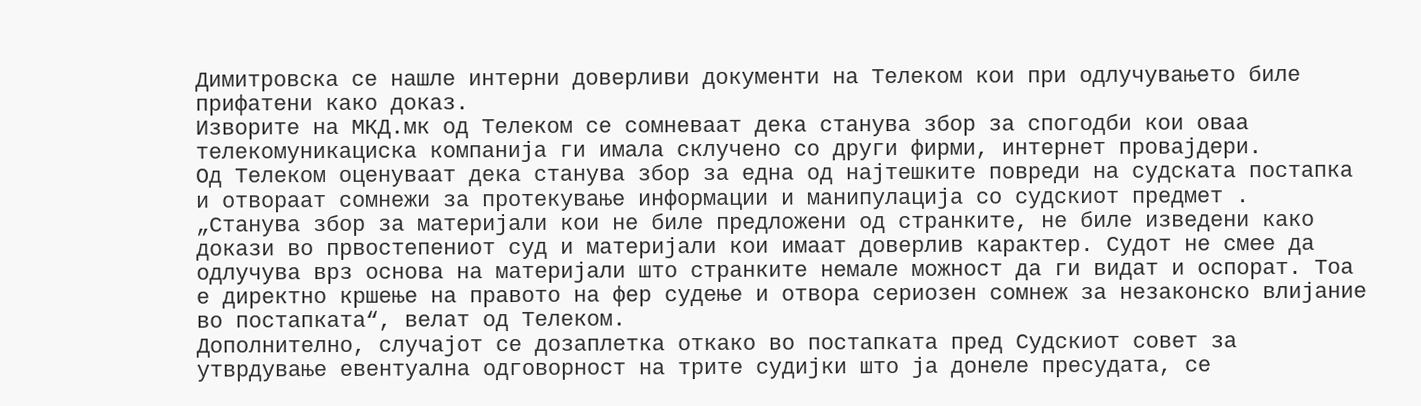Димитровска се нашле интерни доверливи документи на Телеком кои при одлучувањето биле прифатени како доказ.
Изворите на МКД.мк од Телеком се сомневаат дека станува збор за спогодби кои оваа телекомуникациска компанија ги имала склучено со други фирми, интернет провајдери.
Од Телеком оценуваат дека станува збор за една од најтешките повреди на судската постапка и отвораат сомнежи за протекување информации и манипулација со судскиот предмет .
„Станува збор за материјали кои не биле предложени од странките, не биле изведени како докази во првостепениот суд и материјали кои имаат доверлив карактер. Судот не смее да одлучува врз основа на материјали што странките немале можност да ги видат и оспорат. Тоа е директно кршење на правото на фер судење и отвора сериозен сомнеж за незаконско влијание во постапката“, велат од Телеком.
Дополнително, случајот се дозаплетка откако во постапката пред Судскиот совет за утврдување евентуална одговорност на трите судијки што ја донеле пресудата, се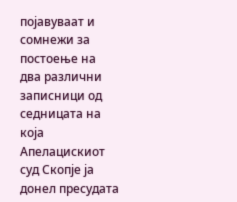појавуваат и сомнежи за постоење на два различни записници од седницата на која Апелацискиот суд Скопје ја донел пресудата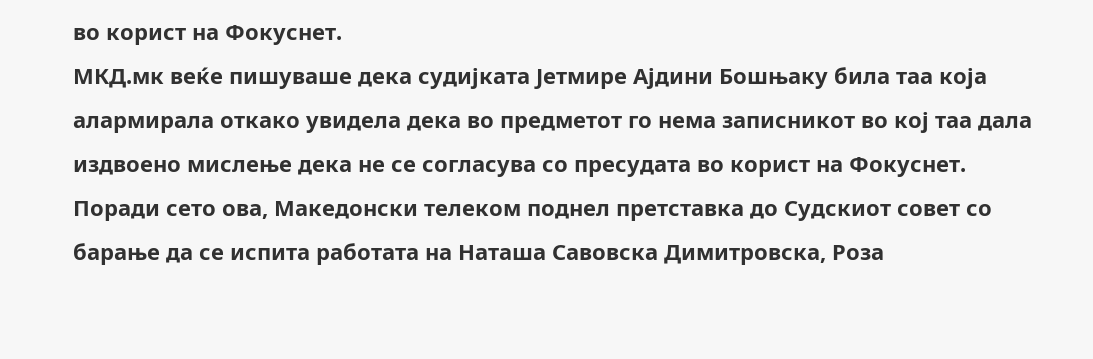во корист на Фокуснет.
МКД.мк веќе пишуваше дека судијката Јетмире Ајдини Бошњаку била таа која алармирала откако увидела дека во предметот го нема записникот во кој таа дала издвоено мислење дека не се согласува со пресудата во корист на Фокуснет.
Поради сето ова, Македонски телеком поднел претставка до Судскиот совет со барање да се испита работата на Наташа Савовска Димитровска, Роза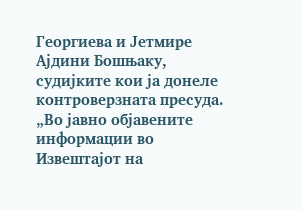Георгиева и Јетмире Ајдини Бошњаку, судијките кои ја донеле контроверзната пресуда.
„Во јавно објавените информации во Извештајот на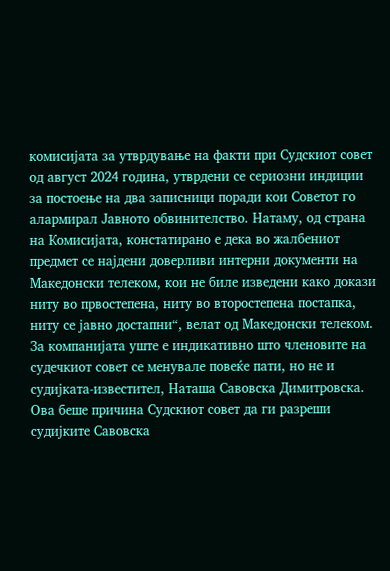комисијата за утврдување на факти при Судскиот совет од август 2024 година, утврдени се сериозни индиции за постоење на два записници поради кои Советот го алармирал Јавното обвинителство. Натаму, од страна на Комисијата, констатирано е дека во жалбениот предмет се најдени доверливи интерни документи на Македонски телеком, кои не биле изведени како докази ниту во првостепена, ниту во второстепена постапка, ниту се јавно достапни“, велат од Македонски телеком.
За компанијата уште е индикативно што членовите на судечкиот совет се менувале повеќе пати, но не и судијката-известител, Наташа Савовска Димитровска.
Ова беше причина Судскиот совет да ги разреши судијките Савовска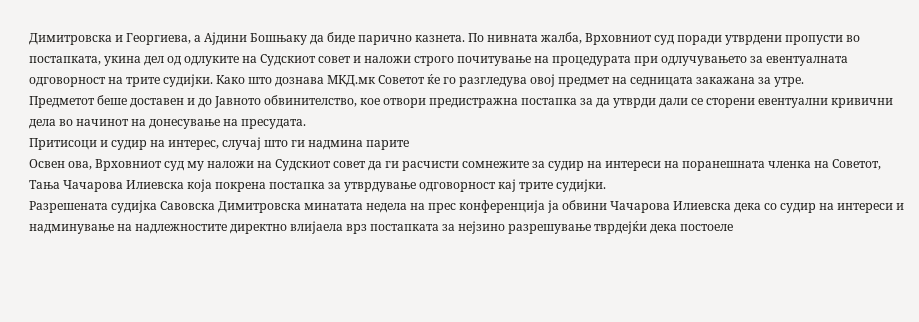Димитровска и Георгиева, а Ајдини Бошњаку да биде парично казнета. По нивната жалба, Врховниот суд поради утврдени пропусти во постапката, укина дел од одлуките на Судскиот совет и наложи строго почитување на процедурата при одлучувањето за евентуалната одговорност на трите судијки. Како што дознава МКД.мк Советот ќе го разгледува овој предмет на седницата закажана за утре.
Предметот беше доставен и до Јавното обвинителство, кое отвори предистражна постапка за да утврди дали се сторени евентуални кривични дела во начинот на донесување на пресудата.
Притисоци и судир на интерес, случај што ги надмина парите
Освен ова, Врховниот суд му наложи на Судскиот совет да ги расчисти сомнежите за судир на интереси на поранешната членка на Советот, Тања Чачарова Илиевска која покрена постапка за утврдување одговорност кај трите судијки.
Разрешената судијка Савовска Димитровска минатата недела на прес конференција ја обвини Чачарова Илиевска дека со судир на интереси и надминување на надлежностите директно влијаела врз постапката за нејзино разрешување тврдејќи дека постоеле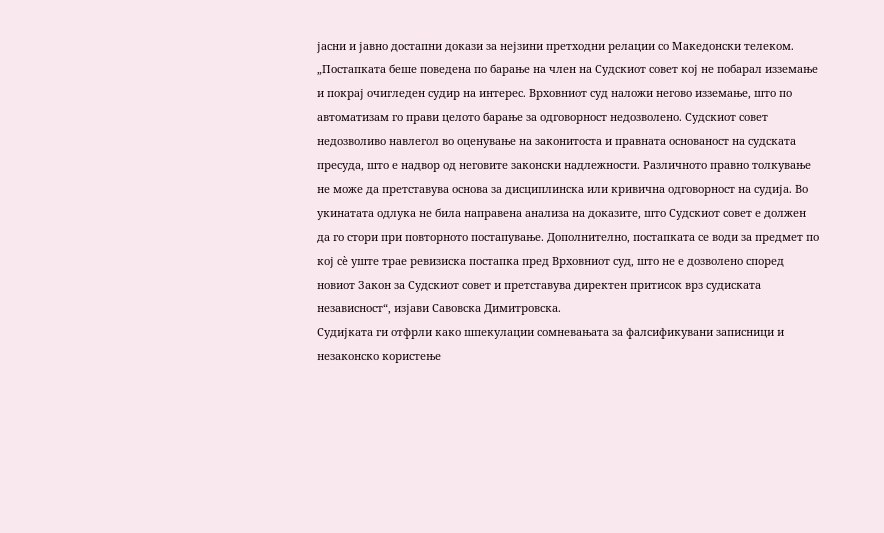јасни и јавно достапни докази за нејзини претходни релации со Македонски телеком.
„Постапката беше поведена по барање на член на Судскиот совет кој не побарал изземање и покрај очигледен судир на интерес. Врховниот суд наложи негово изземање, што по автоматизам го прави целото барање за одговорност недозволено. Судскиот совет недозволиво навлегол во оценување на законитоста и правната основаност на судската пресуда, што е надвор од неговите законски надлежности. Различното правно толкување не може да претставува основа за дисциплинска или кривична одговорност на судија. Во укинатата одлука не била направена анализа на доказите, што Судскиот совет е должен да го стори при повторното постапување. Дополнително, постапката се води за предмет по кој сè уште трае ревизиска постапка пред Врховниот суд, што не е дозволено според новиот Закон за Судскиот совет и претставува директен притисок врз судиската независност“, изјави Савовска Димитровска.
Судијката ги отфрли како шпекулации сомневањата за фалсификувани записници и незаконско користење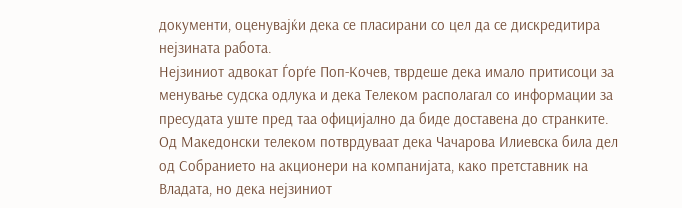документи, оценувајќи дека се пласирани со цел да се дискредитира нејзината работа.
Нејзиниот адвокат Ѓорѓе Поп-Кочев, тврдеше дека имало притисоци за менување судска одлука и дека Телеком располагал со информации за пресудата уште пред таа официјално да биде доставена до странките.
Од Македонски телеком потврдуваат дека Чачарова Илиевска била дел од Собранието на акционери на компанијата, како претставник на Владата, но дека нејзиниот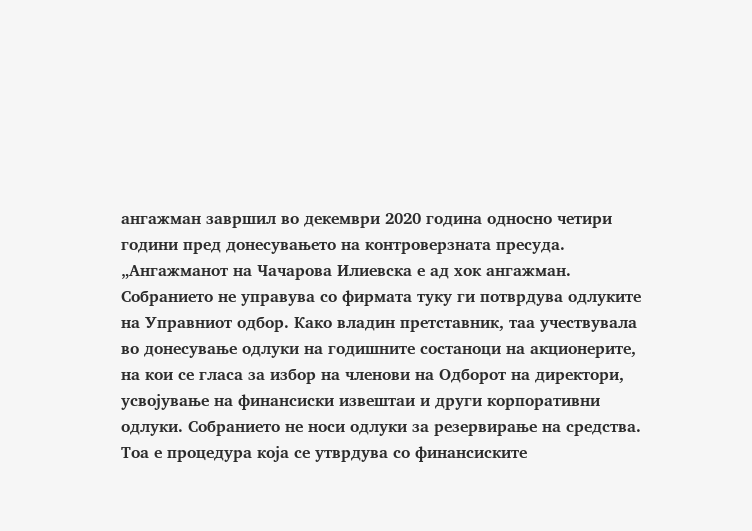ангажман завршил во декември 2020 година односно четири години пред донесувањето на контроверзната пресуда.
„Ангажманот на Чачарова Илиевска е ад хок ангажман. Собранието не управува со фирмата туку ги потврдува одлуките на Управниот одбор. Како владин претставник, таа учествувала во донесување одлуки на годишните состаноци на акционерите, на кои се гласа за избор на членови на Одборот на директори, усвојување на финансиски извештаи и други корпоративни одлуки. Собранието не носи одлуки за резервирање на средства. Тоа е процедура која се утврдува со финансиските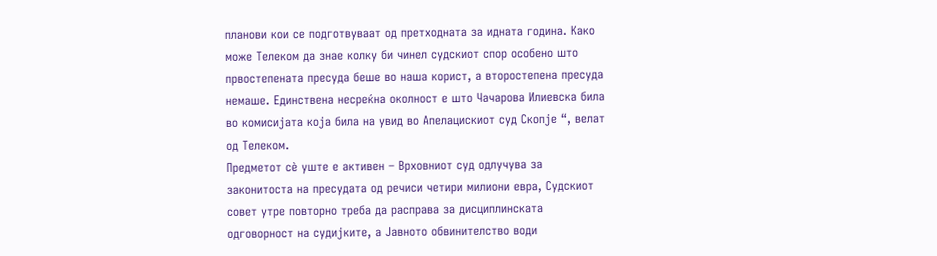планови кои се подготвуваат од претходната за идната година. Како може Телеком да знае колку би чинел судскиот спор особено што првостепената пресуда беше во наша корист, а второстепена пресуда немаше. Единствена несреќна околност е што Чачарова Илиевска била во комисијата која била на увид во Апелацискиот суд Скопје “, велат од Телеком.
Предметот сè уште е активен – Врховниот суд одлучува за законитоста на пресудата од речиси четири милиони евра, Судскиот совет утре повторно треба да расправа за дисциплинската одговорност на судијките, а Јавното обвинителство води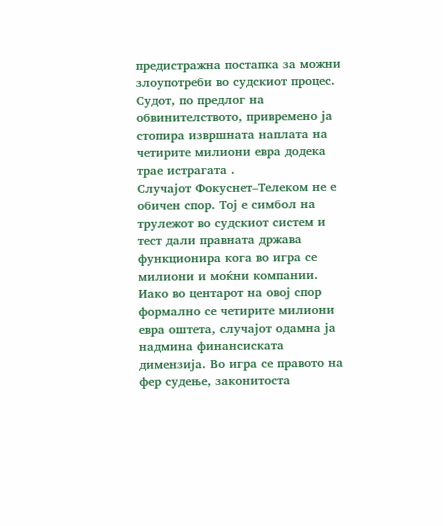предистражна постапка за можни злоупотреби во судскиот процес. Судот, по предлог на обвинителството, привремено ја стопира извршната наплата на четирите милиони евра додека трае истрагата .
Случајот Фокуснет–Телеком не е обичен спор. Тој е симбол на трулежот во судскиот систем и тест дали правната држава функционира кога во игра се милиони и моќни компании. Иако во центарот на овој спор формално се четирите милиони евра оштета, случајот одамна ја надмина финансиската димензија. Во игра се правото на фер судење, законитоста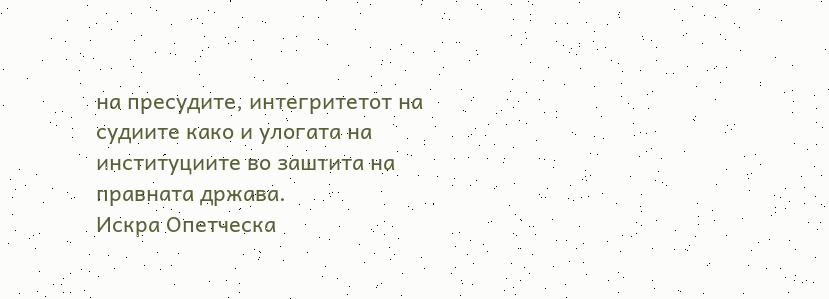на пресудите, интегритетот на судиите како и улогата на институциите во заштита на правната држава.
Искра Опетческа